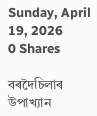Sunday, April 19, 2026
0 Shares

বৰদৈচিলাৰ উপাখ্যান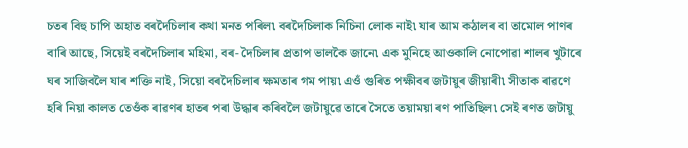চতৰ বিহু চাপি অহাত বৰদৈচিলাৰ কথা মনত পৰিল৷ বৰদৈচিলাক নিচিনা লোক নাই৷ যাৰ আম কঠালৰ বা তামোল পাণৰ বাৰি আছে, সিয়েই বৰদৈচিলাৰ মহিমা, বৰ- দৈচিলাৰ প্ৰতাপ ভালকৈ জানে৷ এক মুনিহে আওকালি নোপোৱা শালৰ খুটাৰে ঘৰ সাজিবলৈ যাৰ শক্তি নাই, সিয়ো বৰদৈচিলাৰ ক্ষমতাৰ গম পায়৷ এওঁ গুৰিত পক্ষীবৰ জটায়ুৰ জীয়াৰী৷ সীতাক ৰাৱণে হৰি নিয়া কালত তেওঁক ৰাৱণৰ হাতৰ পৰা উদ্ধাৰ কৰিবলৈ জটায়ুৱে তাৰে সৈতে তয়াময়া ৰণ পাতিছিল৷ সেই ৰণত জটায়ু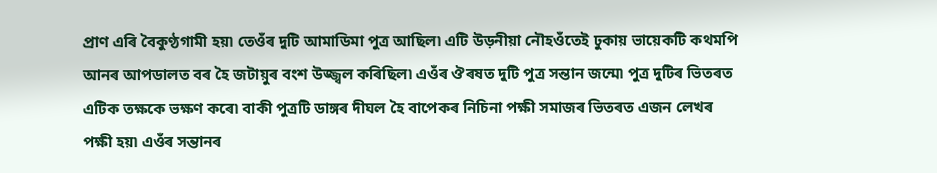প্ৰাণ এৰি বৈকুণ্ঠগামী হয়৷ তেওঁৰ দুটি আমাডিমা পুত্ৰ আছিল৷ এটি উড়নীয়া নৌহওঁতেই ঢুকায় ভায়েকটি কথমপি আনৰ আপডালত বৰ হৈ জটায়ুৰ বংশ উজ্জ্বল কৰিছিল৷ এওঁৰ ঔৰষত দুটি পুত্ৰ সন্তান জন্মে৷ পুত্ৰ দুটিৰ ভিতৰত এটিক তক্ষকে ভক্ষণ কৰে৷ বাকী পুত্ৰটি ডাঙ্গৰ দীঘল হৈ বাপেকৰ নিচিনা পক্ষী সমাজৰ ভিতৰত এজন লেখৰ পক্ষী হয়৷ এওঁৰ সন্তানৰ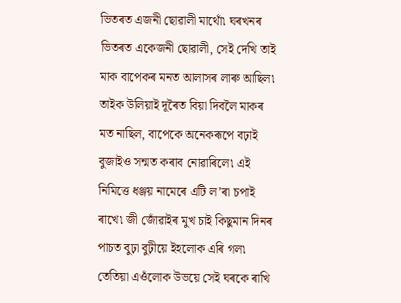ভিতৰত এজনী ছোৱালী মাথোঁ৷ ঘৰখনৰ ভিতৰত একেজনী ছোৱালী, সেই দেখি তাই মাক বাপেকৰ মনত আলাসৰ লাৰু আছিল৷ তাইক উলিয়াই দূৰৈত বিয়া দিবলৈ মাকৰ মত নাছিল, বাপেকে অনেকৰূপে বঢ়াই বুজাইও সন্মত কৰাব নোৱাৰিলে৷ এই নিমিত্তে ধঞ্জয় নামেৰে এটি ল’ৰা চপাই ৰাখে৷ জী জোঁৱাইৰ মুখ চাই কিছুমান দিনৰ পাচত বুঢ়া বুঢ়ীয়ে ইহলোক এৰি গল৷ তেতিয়া এওঁলোক উভয়ে সেই ঘৰকে ৰাখি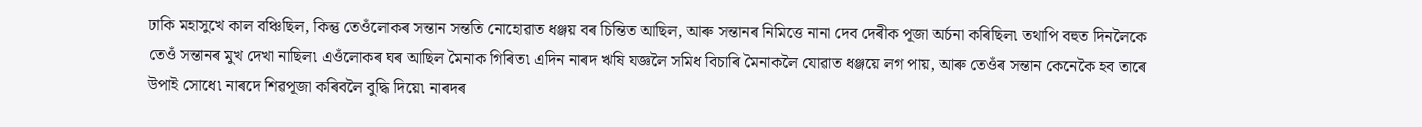ঢাকি মহাসুখে কাল বঞ্চিছিল, কিন্তু তেওঁলোকৰ সন্তান সন্ততি নোহোৱাত ধঞ্জয় বৰ চিন্তিত আছিল, আৰু সন্তানৰ নিমিত্তে নানা দেব দেৰীক পূজা অৰ্চনা কৰিছিল৷ তথাপি বহুত দিনলৈকে তেওঁ সন্তানৰ মুখ দেখা নাছিল৷ এওঁলোকৰ ঘৰ আছিল মৈনাক গিৰিত৷ এদিন নাৰদ ঋষি যজ্ঞলৈ সমিধ বিচাৰি মৈনাকলৈ যোৱাত ধঞ্জয়ে লগ পায়, আৰু তেওঁৰ সন্তান কেনেকৈ হব তাৰে উপাই সোধে৷ নাৰদে শিৱপূজা কৰিবলৈ বুদ্ধি দিয়ে৷ নাৰদৰ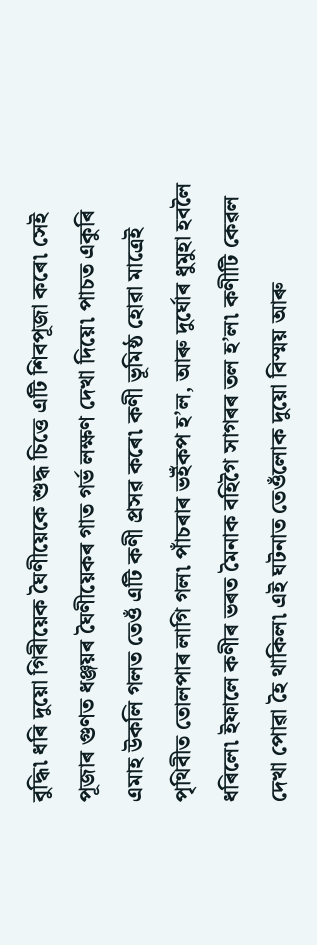বুদ্ধি৷ ধৰি দুয়ো গিৰীয়েক ঘৈণীয়েকে শুদ্ধ চিত্তে এটি শিবপূজা কৰে৷ সেই পূজাৰ গুণত ধঞ্জয়ৰ ঘৈণীয়েকৰ গাত গৰ্ভ লক্ষণ দেখা দিয়ে৷ পাচত একুৰি এমাহ উকলি গলত তেওঁ এটি কণী প্ৰসৱ কৰে৷ কণী ভূমিষ্ঠ হোৱা মাত্ৰেই পৃথিবীত তোলপাৰ লাগি গল৷ পাঁচৰাৰ ভইঁকপ হ’ল, আৰু দুৰ্ঘোৰ ধুমুহা হবলৈ ধৰিলে৷ ইফালে কণীৰ ভৰত মৈনাক বহিগৈ সাগৰৰ তল হ’ল৷ কণীটি কেৱল দেখা পোৱা হৈ থাকিল৷ এই ঘটনাত তেওঁলোক দুয়ো বিস্ময় আৰু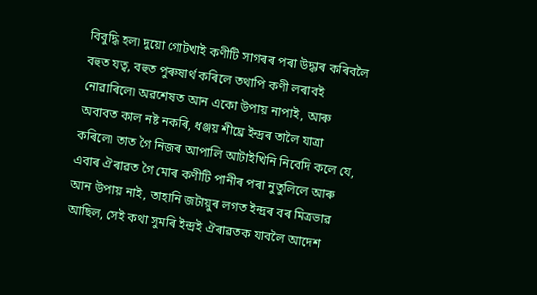বিবুদ্ধি হল৷ দুয়ো গোটখাই কণীটি সাগৰৰ পৰা উদ্ধাৰ কৰিবলৈ বহুত যত্ব, বহুত পুৰুষাৰ্থ কৰিলে তথাপি কণী লৰাবই নোৱাৰিলে৷ অৱশেষত আন একো উপায় নাপাই, আৰু অবাবত কাল নষ্ট নকৰি, ধঞ্জয় শীঘ্ৰে ইন্দ্ৰৰ তালৈ যাত্ৰা কৰিলে৷ তাত গৈ নিজৰ আপালি আটাইখিনি নিবেদি কলে যে, এবাৰ ঐৰাৱত গৈ মোৰ কণীটি পানীৰ পৰা নুতুলিলে আৰু আন উপায় নাই, তাহানি জটায়ুৰ লগত ইন্দ্ৰৰ বৰ মিত্ৰভাৱ আছিল, সেই কথা সুমৰি ইন্দ্ৰই ঐৰাৱতক যাবলৈ আদেশ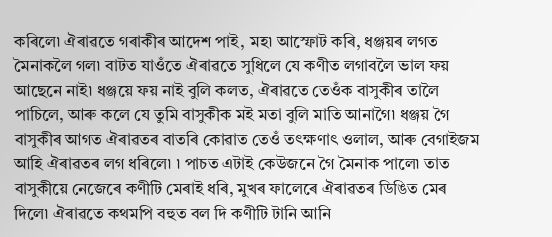কৰিলে৷ ঐৰাৱতে গৰাকীৰ আদেশ পাই, মহ৷ আস্ফোট কৰি, ধঞ্জয়ৰ লগত মৈনাকলৈ গল৷ বাটত যাওঁতে ঐৰাৱতে সুধিলে যে কণীত লগাবলৈ ভাল ফয় আছেনে নাই৷ ধঞ্জয়ে ফয় নাই বুলি কলত, ঐৰাৱতে তেওঁক বাসুকীৰ তালৈ পাচিলে, আৰু কলে যে তুমি বাসুকীক মই মতা বুলি মাতি আনাগৈ৷ ধঞ্জয় গৈ বাসুকীৰ আগত ঐৰাৱতৰ বাতৰি কোৱাত তেওঁ তৎক্ষণাৎ ওলাল, আৰু বেগাইজম আহি ঐৰাৱতৰ লগ ধৰিলে৷ ৷ পাচত এটাই কেউজনে গৈ মৈনাক পালে৷ তাত বাসুকীয়ে নেজেৰে কণীটি মেৰাই ধৰি, মুখৰ ফালেৰে ঐৰাৱতৰ ডিঙিত মেৰ দিলে৷ ঐৰাৱতে কথমপি বহুত বল দি কণীটি টানি আনি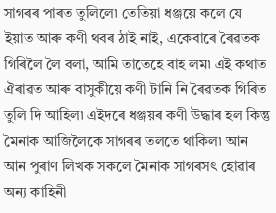সাগৰৰ পাৰত তুলিলে৷ তেতিয়া ধঞ্জয়ে কলে যে ইয়াত আৰু কণী থবৰ ঠাই নাই, একেবাৰে ৰৈৱতক গিৰিলৈ লৈ বলা, আমি তাতেহে বাহ লম৷ এই কথাত ঐৰাৱত আৰু বাসুকীয়ে কণী টানি নি ৰৈৱতক গিৰিত তুলি দি আহিল৷ এইদৰে ধঞ্জয়ৰ কণী উদ্ধাৰ হল কিন্তু মৈনাক আজিলৈকে সাগৰৰ তলতে থাকিল৷ আন আন পুৰাণ লিখক সকলে মৈনাক সাগৰসৎ হোৱাৰ অন্য কাহিনী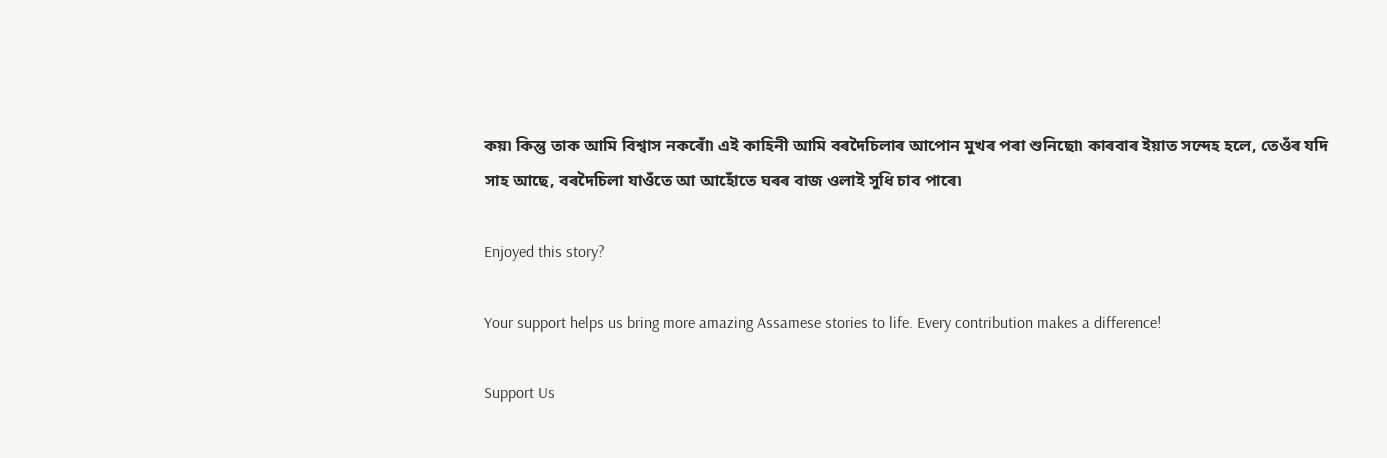কয়৷ কিন্তু তাক আমি বিশ্বাস নকৰোঁ৷ এই কাহিনী আমি বৰদৈচিলাৰ আপোন মুখৰ পৰা শুনিছো৷ কাৰবাৰ ইয়াত সন্দেহ হলে, তেওঁৰ যদি সাহ আছে, বৰদৈচিলা যাওঁতে আ আহোঁতে ঘৰৰ বাজ ওলাই সুধি চাব পাৰে৷

Enjoyed this story?

Your support helps us bring more amazing Assamese stories to life. Every contribution makes a difference!

Support Us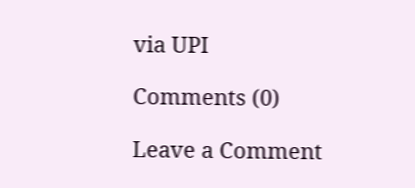via UPI

Comments (0)

Leave a Comment